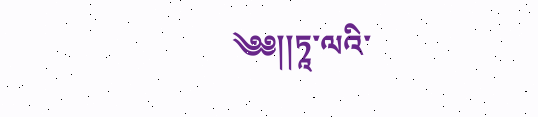༄༅།།ཏཱ་ལའི་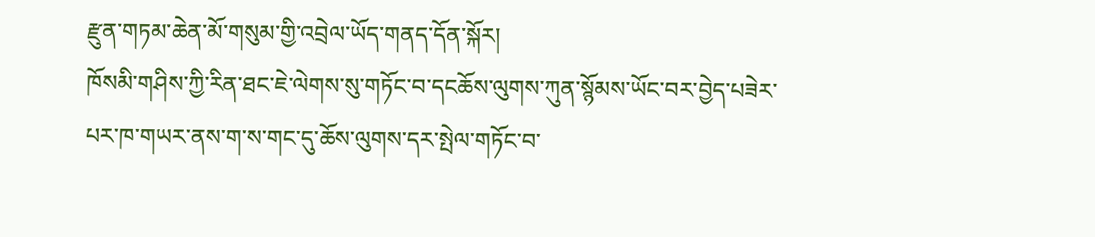རྫུན་གཏམ་ཆེན་མོ་གསུམ་གྱི་འབྲེལ་ཡོད་གནད་དོན་སྐོར།
ཁོསམི་གཤིས་ཀྱི་རིན་ཐང་ཇེ་ལེགས་སུ་གཏོང་བ་དངཆོས་ལུགས་ཀུན་སྙོམས་ཡོང་བར་བྱེད་པཟེར་པར་ཁ་གཡར་ནས་ག་ས་གང་དུ་ཆོས་ལུགས་དར་སྤེལ་གཏོང་བ་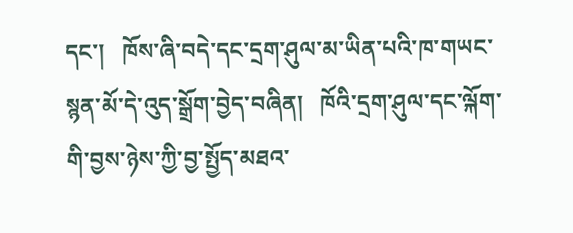དང་།   ཁོས་ཞི་བདེ་དང་དྲག་ཤུལ་མ་ཡིན་པའི་ཁ་གཡང་སྙན་མོ་དེ་འུད་སྒྲོག་བྱེད་བཞིན།   ཁོའི་དྲག་ཤུལ་དང་ལྐོག་གི་བྱས་ཉེས་ཀྱི་བྱ་སྤྱོད་མཐའ་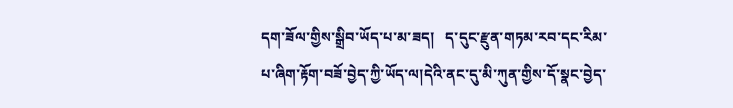དག་ཟོལ་གྱིས་སྒྲིབ་ཡོད་པ་མ་ཟད།   ད་དུང་རྫུན་གཏམ་རབ་དང་རིམ་པ་ཞིག་རྟོག་བཟོ་བྱེད་ཀྱི་ཡོད་ལ།དེའི་ནང་དུ་མི་ཀུན་གྱིས་དོ་སྣང་བྱེད་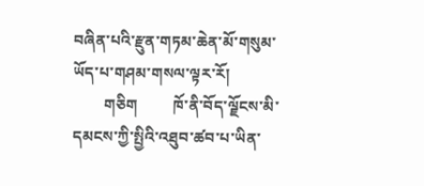བཞིན་པའི་རྫུན་གཏམ་ཆེན་མོ་གསུམ་ཡོད་པ་གཤམ་གསལ་ལྟར་རོ།
        གཅིག         ཁོ་ནི་བོད་ལྗོངས་མི་དམངས་ཀྱི་སྤྱིའི་འཐུབ་ཚབ་པ་ཡིན་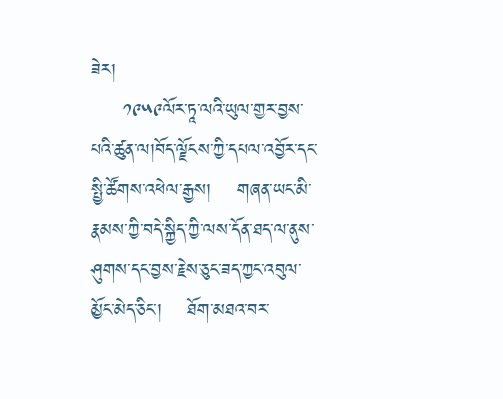ཟེར།
     ༡༩༥༩ལོར་ཏཱ་ལའི་ཡུལ་གྱར་བྱས་པའི་ཚུན་ལ།བོད་ལྗོངས་ཀྱི་དཔལ་འབྱོར་དང་སྤྱི་ཚོགས་འཕེལ་རྒྱས།    གཞན་ཡང་མི་རྣམས་ཀྱི་བདེ་སྐྱིད་ཀྱི་ལས་དོན་ཐད་ལ་ནུས་ཤུགས་དང་བྱས་རྗེས་ཅུང་ཟད་ཀྱང་འབུལ་མྱོང་མེད་ཅིང་།    ཐོག་མཐའ་བར་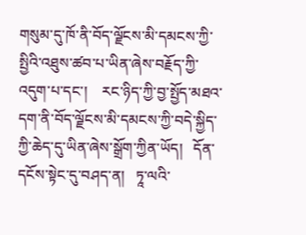གསུམ་དུ་ཁོ་ནི་བོད་ལྗོངས་མི་དམངས་ཀྱི་སྤྱིའི་འཐུས་ཚབ་པ་ཡིན་ཞེས་བརྗོད་ཀྱི་འདུག་པ་དང་།    རང་ཉིད་ཀྱི་བྱ་སྤྱོད་མཐའ་དག་ནི་བོད་ལྗོངས་མི་དམངས་ཀྱི་བདེ་སྐྱིད་ཀྱི་ཆེད་དུ་ཡིན་ཞེས་སྒྲོག་ཀྱིན་ཡོད།   དོན་དངོས་སྟེང་དུ་བཤད་ན།   ཏཱ་ལའི་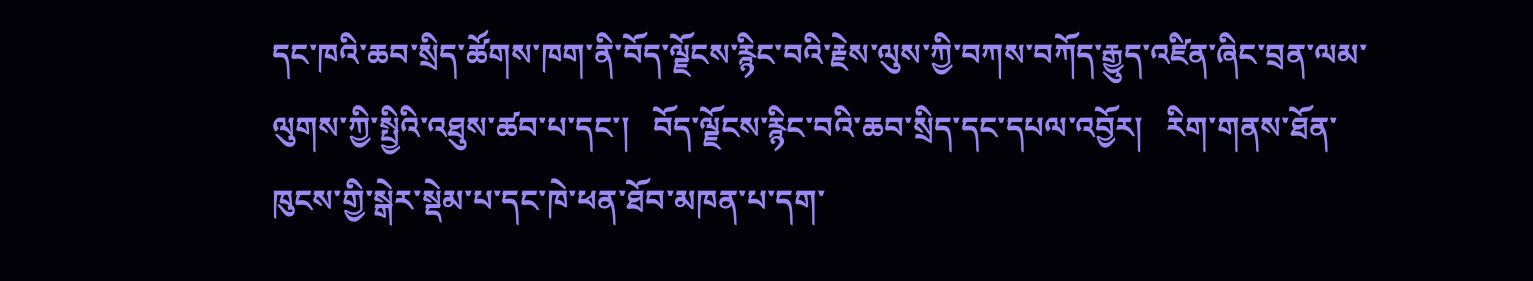དང་ཁའི་ཆབ་སྲིད་ཚོགས་ཁག་ནི་བོད་ལྗོངས་རྙིང་བའི་རྗེས་ལུས་ཀྱི་བཀས་བཀོད་རྒྱུད་འཛིན་ཞིང་བྲན་ལམ་ལུགས་ཀྱི་སྤྱིའི་འཐུས་ཚབ་པ་དང་།   བོད་ལྗོངས་རྙིང་བའི་ཆབ་སྲིད་དང་དཔལ་འབྱོར།   རིག་གནས་ཐོན་ཁུངས་གྱི་སྒེར་སྡེམ་པ་དང་ཁེ་ཕན་ཐོབ་མཁན་པ་དག་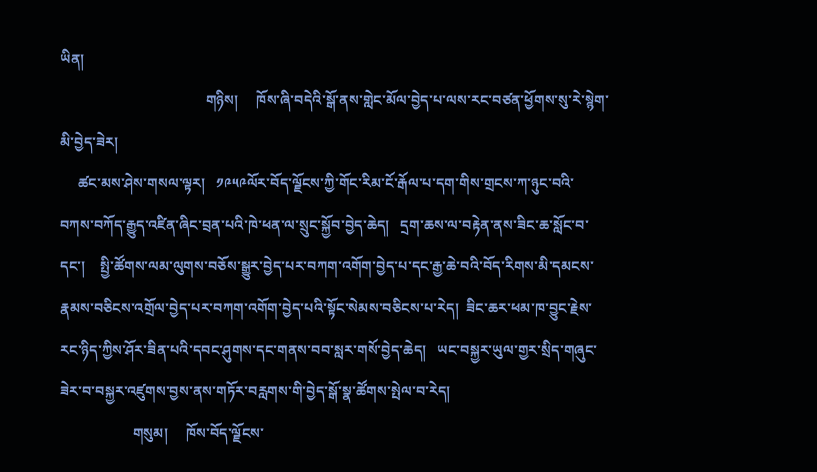ཡིན།
                                        གཉིས།     ཁོས་ཞི་བདེའི་སྒོ་ནས་གླེང་མོལ་བྱེད་པ་ལས་རང་བཙན་ཕྱོགས་སུ་རེ་སྙེག་མི་བྱེད་ཟེར།
     ཚང་མས་ཤེས་གསལ་ལྟར།   ༡༩༥༩ལོར་བོད་ལྗོངས་ཀྱི་གོང་རིམ་ངོ་རྒོལ་པ་དག་གིས་གྲངས་ཀ་ཉུང་བའི་བཀས་བཀོད་རྒྱུད་འཛིན་ཞིང་བྲན་པའི་ཁེ་ཕན་ལ་སྲུང་སྐྱོབ་བྱེད་ཆེད།   དྲག་ཆས་ལ་བརྟེན་ནས་ཟིང་ཆ་སློང་བ་དང་།    སྤྱི་ཚོགས་ལམ་ལུགས་བཅོས་སྒྱུར་བྱེད་པར་བཀག་འགོག་བྱེད་པ་དང་རྒྱ་ཆེ་བའི་བོད་རིགས་མི་དམངས་རྣམས་བཅིངས་འགྲོལ་བྱེད་པར་བཀག་འགོག་བྱེད་པའི་སྟོང་སེམས་བཅིངས་པ་རེད།  ཟིང་ཆར་ཕམ་ཁ་བྱུང་རྗེས་རང་ཉིད་ཀྱིས་ཤོར་ཟིན་པའི་དབང་ཤུགས་དང་གནས་བབ་སླར་གསོ་བྱེད་ཆེད།   ཡང་བསྐྱར་ཡུལ་གྱར་སྲིད་གཞུང་ཟེར་བ་བསྐྱར་འཛུགས་བྱས་ནས་གཏོར་བརླགས་གི་བྱེད་སྒོ་སྣ་ཚོགས་སྤེལ་བ་རེད།
                    གསུམ།     ཁོས་བོད་ལྗོངས་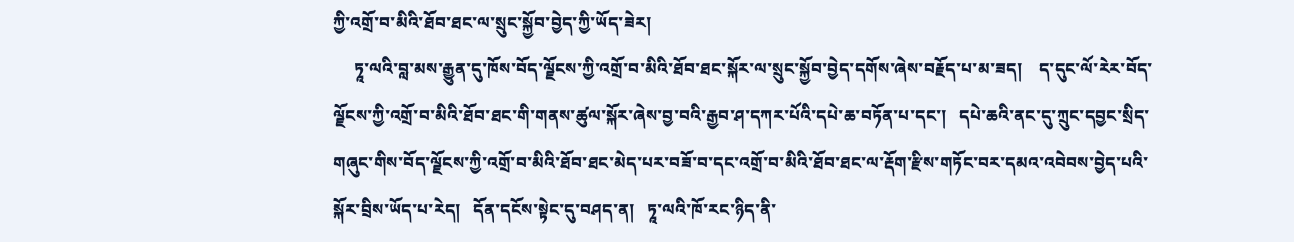ཀྱི་འགྲོ་བ་མིའི་ཐོབ་ཐང་ལ་སྲུང་སྐྱོབ་བྱེད་ཀྱི་ཡོད་ཟེར།
     ཏཱ་ལའི་བླ་མས་རྒྱུན་དུ་ཁོས་བོད་ལྗོངས་ཀྱི་འགྲོ་བ་མིའི་ཐོབ་ཐང་སྐོར་ལ་སྲུང་སྐྱོབ་བྱེད་དགོས་ཞེས་བརྗོད་པ་མ་ཟད།    ད་དུང་ལོ་རེར་བོད་ལྗོངས་ཀྱི་འགྲོ་བ་མིའི་ཐོབ་ཐང་གི་གནས་ཚུལ་སྐོར་ཞེས་བྱ་བའི་རྒྱབ་ཤ་དཀར་པོའི་དཔེ་ཆ་བཏོན་པ་དང་།   དཔེ་ཆའི་ནང་དུ་ཀྲུང་དབྱང་སྲིད་གཞུང་གིས་བོད་ལྗོངས་ཀྱི་འགྲོ་བ་མིའི་ཐོབ་ཐང་མེད་པར་བཟོ་བ་དང་འགྲོ་བ་མིའི་ཐོབ་ཐང་ལ་རྡོག་རྫིས་གཏོང་བར་དམའ་འབེབས་བྱེད་པའི་སྐོར་བྲིས་ཡོད་པ་རེད།   དོན་དངོས་སྟེང་དུ་བཤད་ན།   ཏཱ་ལའི་ཁོ་རང་ཉིད་ནི་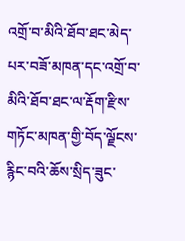འགྲོ་བ་མིའི་ཐོབ་ཐང་མེད་པར་བཟོ་མཁན་དང་འགྲོ་བ་མིའི་ཐོབ་ཐང་ལ་རྡོག་རྫིས་གཏོང་མཁན་གྱི་བོད་ལྗོངས་རྙིང་བའི་ཆོས་སྲིད་ཟུང་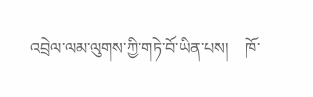འབྲེལ་ལམ་ལུགས་ཀྱི་གཏེ་བོ་ཡིན་པས།    ཁོ་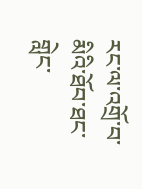རང་ལ་འགྲོ་བ་མིའི་ཐོབ་ཐང་གླེང་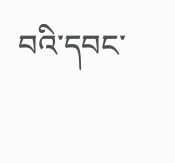བའི་དབང་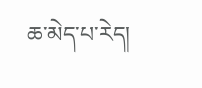ཆ་མེད་པ་རེད།